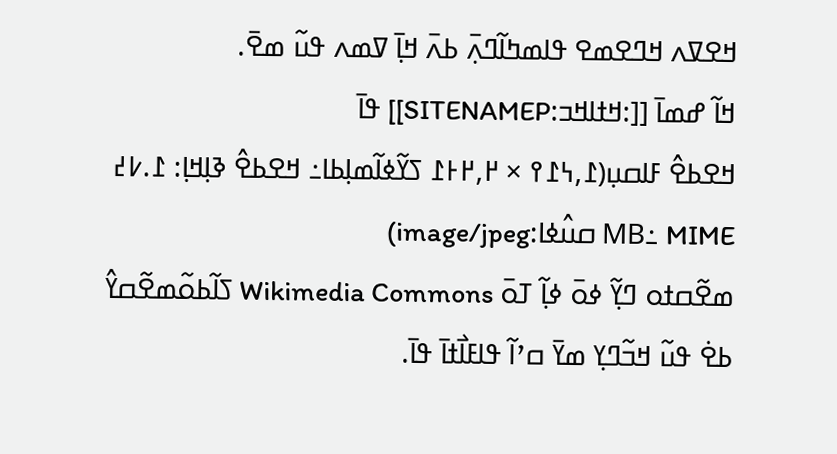ߞߐߜߍ ߞߣߐߘߐ ߟߊߘߤߊ߬ߣߍ߲߫ ߕߍ߫ ߞߊ߲߫ ߜߘߍ ߟߎ߬ ߘߐ߫.
ߞߊ߬ ߝߘߊ߫ [[:ߞߙߊߞߏ:SITENAMEP]] ߟߊ߫
ߞߐߕߐ߮ ߓߊߛߎ߲(߁,߆߁߉ × ߂,߂߅߁ ߖߌ߬ߦߊ߬ߘߊ߲ߕߊ߸ ߞߐߕߐ߮ ߢߊ߲ߞߊ߲: ߁.߇߄ MB߸ MIME ߛߎ߮ߦߊ:image/jpeg)
ߘߐ߬ߛߙߋ ߣߌ߲߬ ߦߋ߫ ߦߊ߲߬ ߠߋ߫ Wikimedia Commons ߖߊ߬ߕߋ߬ߘߐ߬ߛߌ߮ ߕߐ߭ ߟߎ߬ ߞߏ߬ߣߌ߲ ߘߌ߫ ߛߴߊ߬ ߟߊߓߊ߯ߙߊ߫ ߟߊ߫.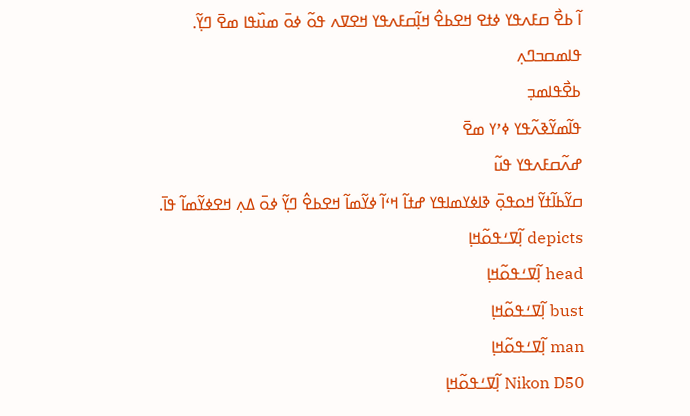ߊ߬ ߕߐ߯ ߛߓߍߟߌ ߦߙߐ ߞߐߕߐ߮ ߞߊ߲߬ߛߓߍߟߌ ߞߐߜߍ ߟߋ߬ ߦߋ߫ ߘߎ߰ߟߊ ߘߐ߫ ߣߌ߲߬.
ߟߊߘߛߏߣߍ߲
ߕߐ߯ߟߊߘߏ߲
ߟߊ߬ߘߌ߬ߢߍ߬ߟߌ ߦߴߌ ߘߐ߫
ߝߍ߬ߛߓߍߟߌ ߟߎ߬
ߛߌ߬ߕߊ߬ߙߌ߬ ߞߋߟߋ߲߫ ߢߊߦߌߘߊߟߌ ߝߙߊ߬ ߞߵߊ߬ ߦߌ߬ߘߊ߬ ߞߐߕߐ߮ ߣߌ߲߬ ߦߋ߫ ߡߍ߲ ߞߐߦߌ߬ߘߊ߬ ߟߊ߫.
depicts ߊ߲߬ߜߑߟߋ߬ߞߊ߲
head ߊ߲߬ߜߑߟߋ߬ߞߊ߲
bust ߊ߲߬ߜߑߟߋ߬ߞߊ߲
man ߊ߲߬ߜߑߟߋ߬ߞߊ߲
Nikon D50 ߊ߲߬ߜߑߟߋ߬ߞߊ߲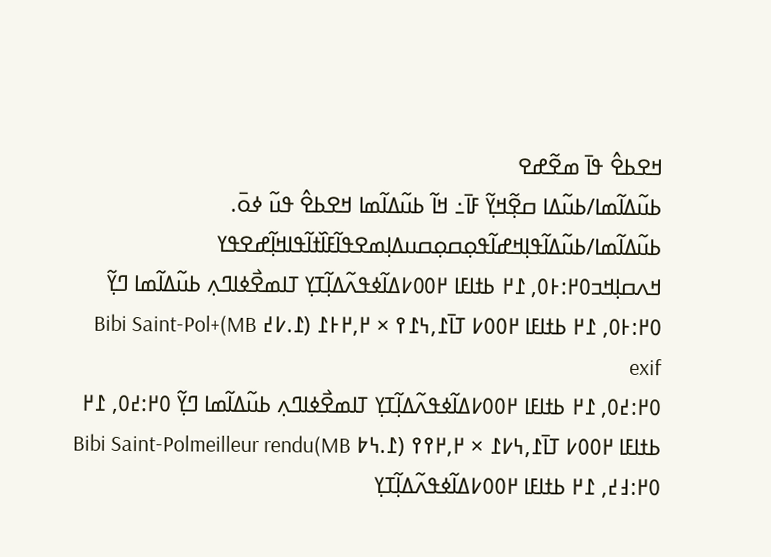ߞߐߕߐ߮ ߟߊ߫ ߘߐ߬ߝߐ
ߕߎ߬ߡߊ߬ߘߊ/ߕߎ߬ߡߊ ߛߐ߲߬ߞߌ߲߬ ߓߊ߫߸ ߞߊ߬ ߕߎ߬ߡߊ߬ߘߊ ߞߐߕߐ߮ ߟߎ߬ ߦߋ߫.
ߕߎ߬ߡߊ߬ߘߊ/ߕߎ߬ߡߊ߬ߟߊ߲ߞߝߊ߬ߟߋ߲ߛߋ߲ߛߎߡߊ߲ߘߐߟߊ߬ߓߊ߰ߙߊ߬ߟߊߞߊ߲߬ߝߐߟߌ
ߞߍߛߊ߲ߞߏ߀߂:߅߀, ߁߂ ߕߙߊߓߊ ߂߀߀߇ߡߊ߬ߦߟߍ߬ߡߊ߲߬ߠߌ߲ ߠߊߘߐ߯ߦߊߣߍ߲ ߕߎ߬ߡߊ߬ߘߊ ߣߌ߲߬ ߀߂:߅߀, ߁߂ ߕߙߊߓߊ ߂߀߀߇ ߠߊ߫߁,߆߁߉ × ߂,߂߅߁ (߁.߇߄ MB)Bibi Saint-Pol+ exif
߀߂:߄߀, ߁߂ ߕߙߊߓߊ ߂߀߀߇ߡߊ߬ߦߟߍ߬ߡߊ߲߬ߠߌ߲ ߠߊߘߐ߯ߦߊߣߍ߲ ߕߎ߬ߡߊ߬ߘߊ ߣߌ߲߬ ߀߂:߄߀, ߁߂ ߕߙߊߓߊ ߂߀߀߇ ߠߊ߫߁,߆߇߁ × ߂,߂߉߉ (߁.߆߈ MB)Bibi Saint-Polmeilleur rendu
߀߂:߃߄, ߁߂ ߕߙߊߓߊ ߂߀߀߇ߡߊ߬ߦߟߍ߬ߡߊ߲߬ߠߌ߲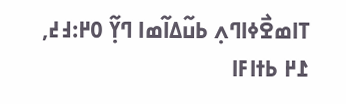ߠߊߘߐ߯ߦߊߣߍ߲ ߕߎ߬ߡߊ߬ߘߊ ߣߌ߲߬ ߀߂:߃߄, ߁߂ ߕߙߊߓߊ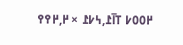߂߀߀߇ ߠߊ߫߁,߆߇߁ × ߂,߂߉߉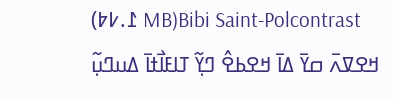(߁.߇߈ MB)Bibi Saint-Polcontrast
ߞߐߜߍ߫ ߛߌ߫ ߡߊ߫ ߞߐߕߐ߮ ߣߌ߲߬ ߠߊߓߊ߯ߙߊ߫ ߡߎߣߎ߲߬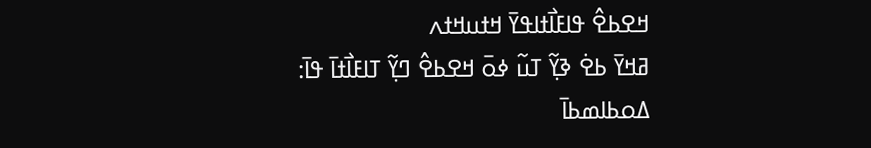ߞߐߕߐ߮ ߟߊߓߊ߯ߙߊߟߌ߫ ߞߙߎߞߙߍ
ߥߞߌ߫ ߕߐ߭ ߢߌ߲߬ ߠߎ߬ ߦߋ߫ ߞߐߕߐ߮ ߣߌ߲߬ ߠߊߓߊ߯ߙߊ߫ ߟߊ߫:
ߡߋߕߊߘߕߊ߫